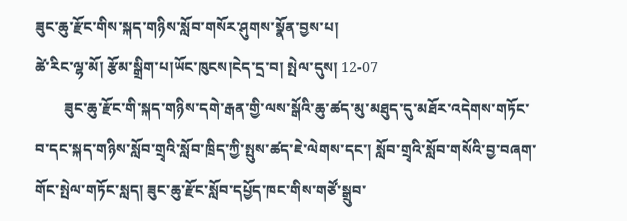ཟུང་ཆུ་རྫོང་གིས་སྐད་གཉིས་སློབ་གསོར་ཤུགས་སྣོན་བྱས་པ།
ཚེ་རིང་ལྷ་མོ། རྩོམ་སྒྲིག་པ།ཡོང་ཁུངས།ངེད་དྲ་བ། སྤེལ་དུས། 12-07
        ཟུང་ཆུ་རྫོང་གི་སྐད་གཉིས་དགེ་རྒན་གྱི་ལས་སྒོའི་ཆུ་ཚད་མུ་མཐུད་དུ་མཐོར་འདེགས་གཏོང་བ་དང་སྐད་གཉིས་སློབ་གྲྭའི་སློབ་ཁྲིད་ཀྱི་སྤུས་ཚད་ཇེ་ལེགས་དང་། སློབ་གྲྭའི་སློབ་གསོའི་བྱ་བཞག་གོང་སྤེལ་གཏོང་སླད། ཟུང་ཆུ་རྫོང་སློབ་དཔྱོད་ཁང་གིས་གཙོ་སྒྲུབ་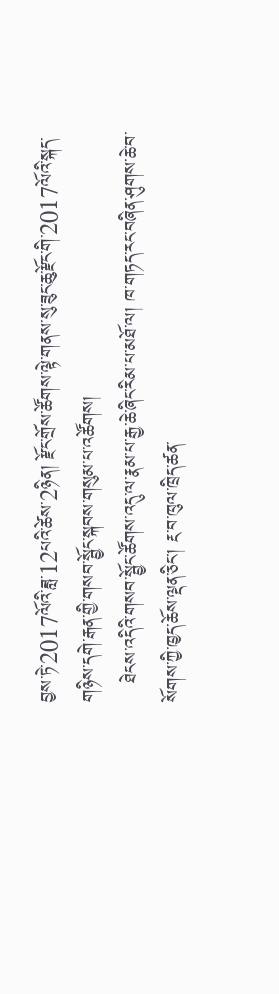བྱས་ཏེ་2017ལོའི་ཟླ་12པའི་ཚེས་2ཉིན། རྫོང་གྲོས་ཚོགས་ལྟེ་གནས་སུ་ཟུང་ཆུ་རྫོང་གི་2017ལོའི་སྐད་གཉིས་དགེ་རྒན་གྱི་གསབ་སྦྱོང་སྐབས་གསུམ་པ་འཚོགས།
   ཐེངས་འདིའི་གསབ་སྦྱོང་ཚོགས་འདུ་ལ་རྣམ་པ་རྒྱ་ཆེ་ཞིང་རིམ་པ་མཐོ་ལ། ཁ་གཏད་རང་བཞིན་ཤུགས་ཆེ་བ་སོགས་ཀྱི་ཁྱད་ཆོས་ལྡན་ཅིང་། རྔ་བ་ཁུལ་ཁྲིད་ཚན་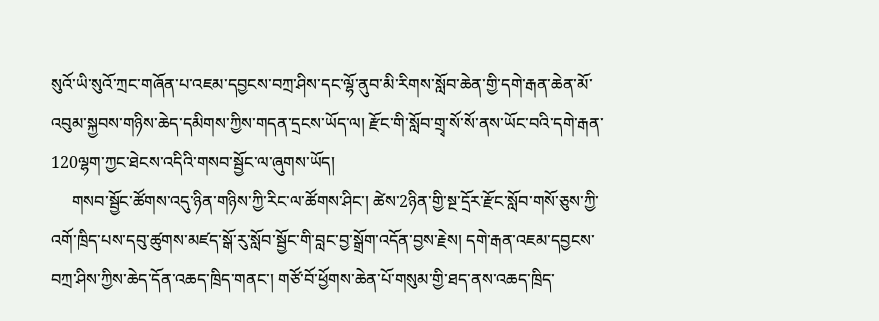སུའོ་ཡི་སུའོ་ཀྲང་གཞོན་པ་འཇམ་དབྱངས་བཀྲ་ཤིས་དང་ལྷོ་ནུབ་མི་རིགས་སློབ་ཆེན་གྱི་དགེ་རྒན་ཆེན་མོ་འབུམ་སྐྱབས་གཉིས་ཆེད་དམིགས་ཀྱིས་གདན་དྲངས་ཡོད་ལ། རྫོང་གི་སློབ་གྲྭ་སོ་སོ་ནས་ཡོང་བའི་དགེ་རྒན་120ལྷག་ཀྱང་ཐེངས་འདིའི་གསབ་སྦྱོང་ལ་ཞུགས་ཡོད།
     གསབ་སྦྱོང་ཚོགས་འདུ་ཉིན་གཉིས་ཀྱི་རིང་ལ་ཚོགས་ཤིང་། ཚེས་2ཉིན་གྱི་སྔ་དྲོར་རྫོང་སློབ་གསོ་ཅུས་ཀྱི་འགོ་ཁྲིད་པས་དབུ་ཚུགས་མཛད་སྒོ་རུ་སློབ་སྦྱོང་གི་བླང་བྱ་སྒྲོག་འདོན་བྱས་རྗེས། དགེ་རྒན་འཇམ་དབྱངས་བཀྲ་ཤིས་ཀྱིས་ཆེད་དོན་འཆད་ཁྲིད་གནང་། གཙོ་བོ་ཕྱོགས་ཆེན་པོ་གསུམ་གྱི་ཐད་ནས་འཆད་ཁྲིད་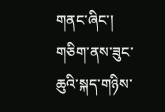གནང་ཞིང་། གཅིག་ནས་ཟུང་ཆུའི་སྐད་གཉིས་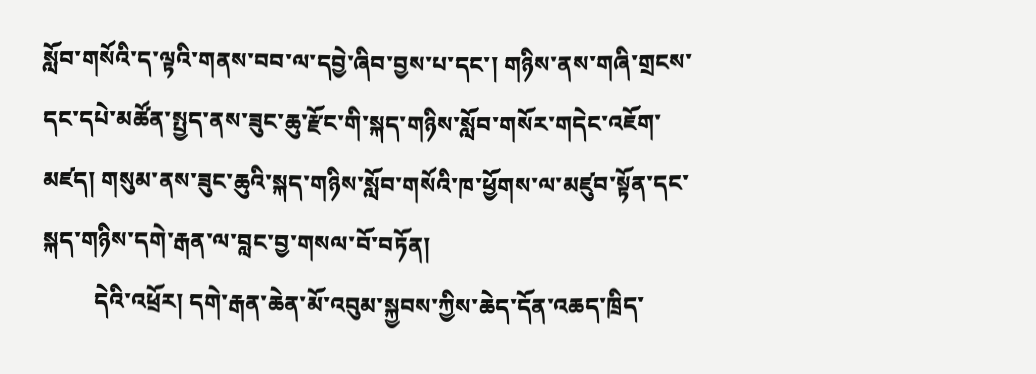སློབ་གསོའི་ད་ལྟའི་གནས་བབ་ལ་དབྱེ་ཞིབ་བྱས་པ་དང་། གཉིས་ནས་གཞི་གྲངས་དང་དཔེ་མཚོན་སྤྱད་ནས་ཟུང་ཆུ་རྫོང་གི་སྐད་གཉིས་སློབ་གསོར་གདེང་འཇོག་མཛད། གསུམ་ནས་ཟུང་ཆུའི་སྐད་གཉིས་སློབ་གསོའི་ཁ་ཕྱོགས་ལ་མཛུབ་སྟོན་དང་སྐད་གཉིས་དགེ་རྒན་ལ་བླང་བྱ་གསལ་བོ་བཏོན།
         དེའི་འཕྲོར། དགེ་རྒན་ཆེན་མོ་འབུམ་སྐྱབས་ཀྱིས་ཆེད་དོན་འཆད་ཁྲིད་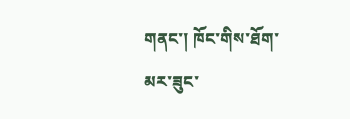གནང་། ཁོང་གིས་ཐོག་མར་ཟུང་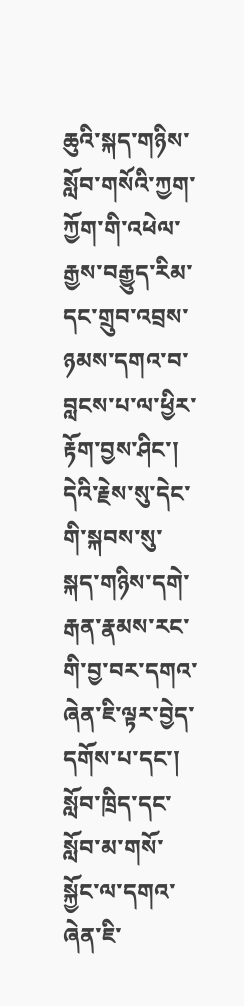ཆུའི་སྐད་གཉིས་སློབ་གསོའི་ཀྱག་ཀྱོག་གི་འཕེལ་རྒྱས་བརྒྱུད་རིམ་དང་གྲུབ་འབྲས་ཉམས་དགའ་བ་བླངས་པ་ལ་ཕྱིར་རྟོག་བྱས་ཤིང་། དེའི་རྗེས་སུ་དེང་གི་སྐབས་སུ་སྐད་གཉིས་དགེ་རྒན་རྣམས་རང་གི་བྱ་བར་དགའ་ཞེན་ཇི་ལྟར་བྱེད་དགོས་པ་དང་། སློབ་ཁྲིད་དང་སློབ་མ་གསོ་སྐྱོང་ལ་དགའ་ཞེན་ཇི་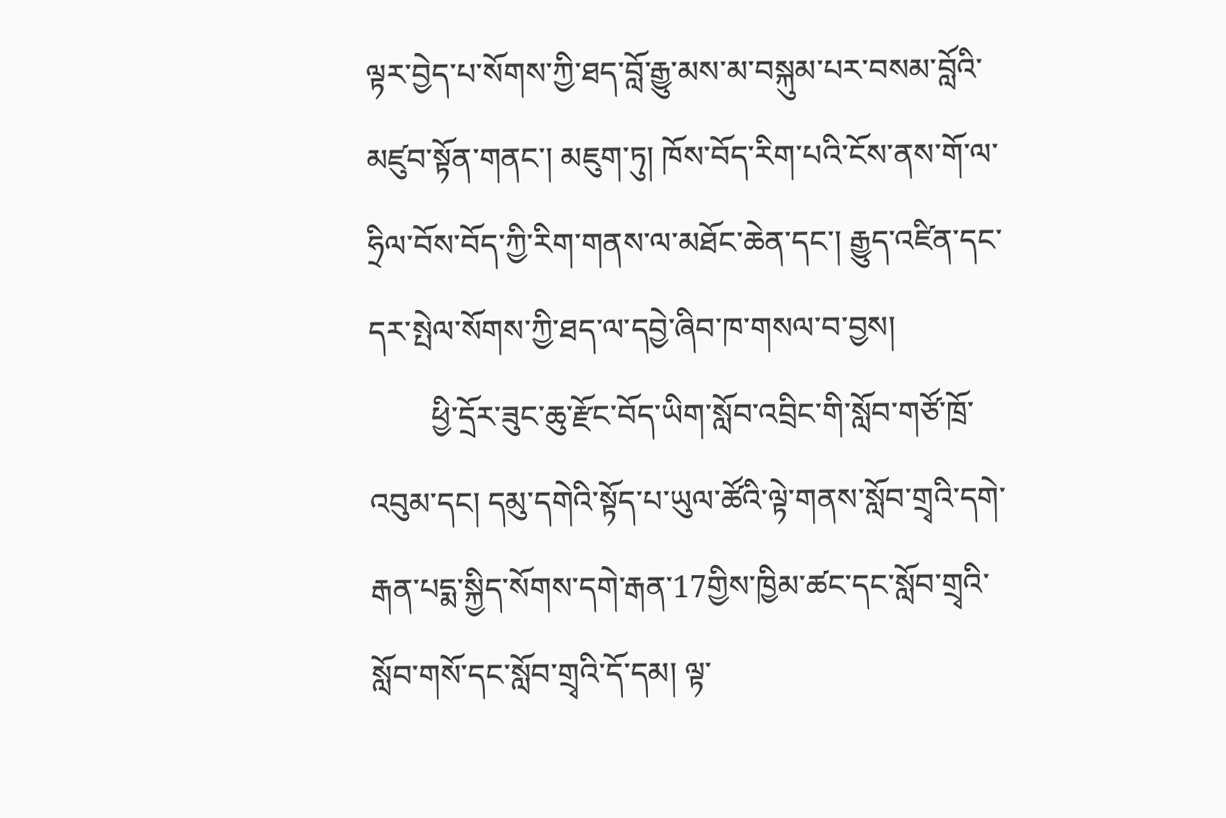ལྟར་བྱེད་པ་སོགས་ཀྱི་ཐད་བློ་རྒྱུ་མས་མ་བསྐུམ་པར་བསམ་བློའི་མཛུབ་སྟོན་གནང་། མཇུག་ཏུ། ཁོས་བོད་རིག་པའི་ངོས་ནས་གོ་ལ་ཧྲིལ་བོས་བོད་ཀྱི་རིག་གནས་ལ་མཐོང་ཆེན་དང་། རྒྱུད་འཛིན་དང་དར་སྤེལ་སོགས་ཀྱི་ཐད་ལ་དབྱེ་ཞིབ་ཁ་གསལ་བ་བྱས།
        ཕྱི་དྲོར་ཟུང་ཆུ་རྫོང་བོད་ཡིག་སློབ་འབྲིང་གི་སློབ་གཙོ་ཁྲོ་འབུམ་དང། དམུ་དགེའི་སྟོད་པ་ཡུལ་ཚོའི་ལྟེ་གནས་སློབ་གྲྭའི་དགེ་རྒན་པདྨ་སྐྱིད་སོགས་དགེ་རྒན་17གྱིས་ཁྱིམ་ཚང་དང་སློབ་གྲྭའི་སློབ་གསོ་དང་སློབ་གྲྭའི་དོ་དམ། ལྟ་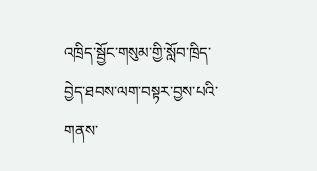འཁྲིད་སྦྱོང་གསུམ་གྱི་སློབ་ཁྲིད་བྱེད་ཐབས་ལག་བསྟར་བྱས་པའི་གནས་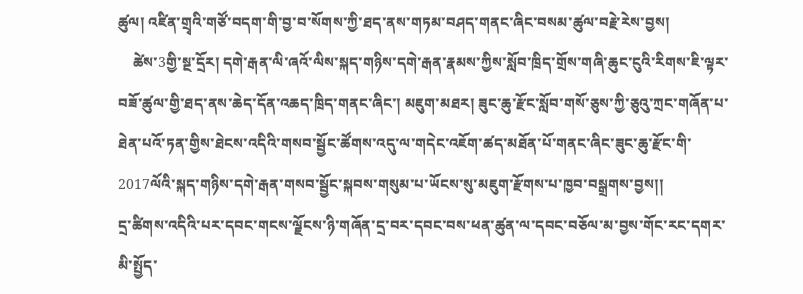ཚུལ། འཛིན་གྲྭའི་གཙོ་བདག་གི་བྱ་བ་སོགས་ཀྱི་ཐད་ནས་གཏམ་བཤད་གནང་ཞིང་བསམ་ཚུལ་བརྗེ་རེས་བྱས།
    ཚེས་3གྱི་སྔ་དྲོར། དགེ་རྒན་ལི་ཞའོ་ལིས་སྐད་གཉིས་དགེ་རྒན་རྣམས་ཀྱིས་སློབ་ཁྲིད་གྲོས་གཞི་ཆུང་ངུའི་རིགས་ཇི་ལྟར་བཟོ་ཚུལ་གྱི་ཐད་ནས་ཆེད་དོན་འཆད་ཁྲིད་གནང་ཞིང་། མཇུག་མཐར། ཟུང་ཆུ་རྫོང་སློབ་གསོ་ཅུས་ཀྱི་ཅུའུ་ཀྲང་གཞོན་པ་ཐེན་པའོ་ཏན་གྱིས་ཐེངས་འདིའི་གསབ་སྦྱོང་ཚོགས་འདུ་ལ་གདེང་འཇོག་ཚད་མཐོན་པོ་གནང་ཞིང་ཟུང་ཆུ་རྫོང་གི་2017ལོའི་སྐད་གཉིས་དགེ་རྒན་གསབ་སྦྱོང་སྐབས་གསུམ་པ་ཡོངས་སུ་མཇུག་རྫོགས་པ་ཁྱབ་བསྒྲགས་བྱས།།
དྲ་ཚིགས་འདིའི་པར་དབང་གངས་ལྗོངས་ཉི་གཞོན་དྲ་བར་དབང་བས་ཕན་ཚུན་ལ་དབང་བཅོལ་མ་བྱས་གོང་རང་དགར་མི་སྤྱོད་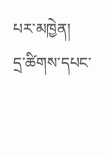པར་མཁྱེན།
དྲ་ཚིགས་དཔང་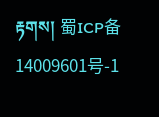རྟགས། 蜀ICP备14009601号-1